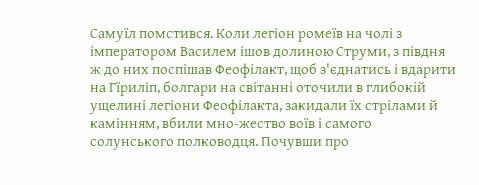Самуїл помстився. Коли легіон ромеїв на чолі з імператором Василем ішов долиною Струми, з півдня ж до них поспішав Феофілакт, щоб з'єднатись і вдарити на Гїриліп, болгари на світанні оточили в глибокій ущелині легіони Феофілакта, закидали їх стрілами й камінням, вбили мно-жество воїв і самого солунського полководця. Почувши про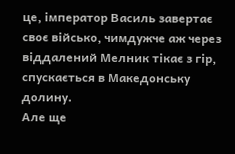це, імператор Василь завертає своє військо, чимдужче аж через віддалений Мелник тікає з гір, спускається в Македонську долину.
Але ще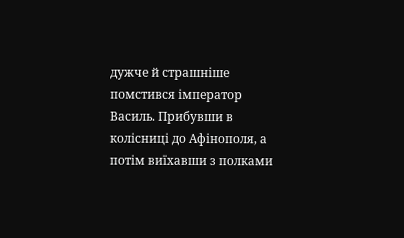дужче й страшніше помстився імператор Василь. Прибувши в колісниці до Афінополя, а потім виїхавши з полками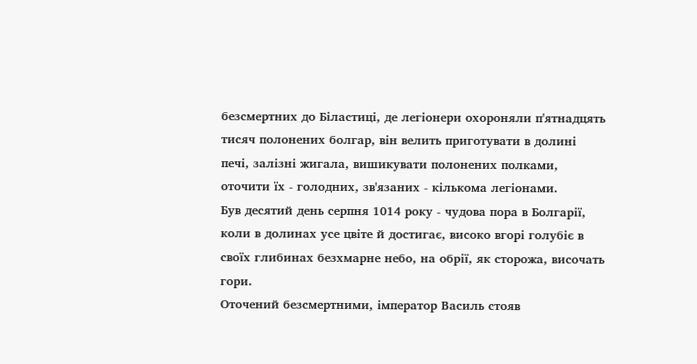безсмертних до Біластиці, де легіонери охороняли п'ятнадцять тисяч полонених болгар, він велить приготувати в долині печі, залізні жигала, вишикувати полонених полками, оточити їх - голодних, зв'язаних - кількома легіонами.
Був десятий день серпня 1014 року - чудова пора в Болгарії, коли в долинах усе цвіте й достигає, високо вгорі голубіє в своїх глибинах безхмарне небо, на обрії, як сторожа, височать гори.
Оточений безсмертними, імператор Василь стояв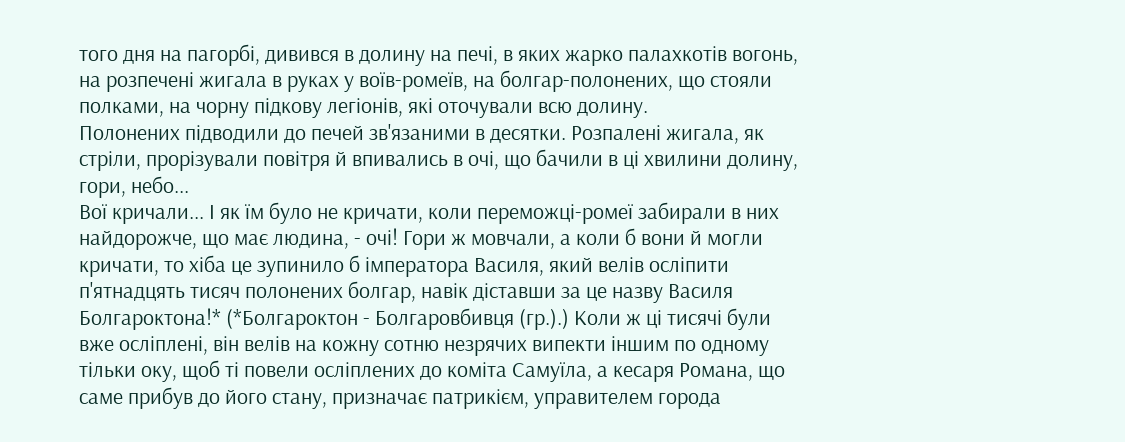того дня на пагорбі, дивився в долину на печі, в яких жарко палахкотів вогонь, на розпечені жигала в руках у воїв-ромеїв, на болгар-полонених, що стояли полками, на чорну підкову легіонів, які оточували всю долину.
Полонених підводили до печей зв'язаними в десятки. Розпалені жигала, як стріли, прорізували повітря й впивались в очі, що бачили в ці хвилини долину, гори, небо...
Вої кричали... І як їм було не кричати, коли переможці-ромеї забирали в них найдорожче, що має людина, - очі! Гори ж мовчали, а коли б вони й могли кричати, то хіба це зупинило б імператора Василя, який велів осліпити п'ятнадцять тисяч полонених болгар, навік діставши за це назву Василя Болгароктона!* (*Болгароктон - Болгаровбивця (гр.).) Коли ж ці тисячі були вже осліплені, він велів на кожну сотню незрячих випекти іншим по одному тільки оку, щоб ті повели осліплених до коміта Самуїла, а кесаря Романа, що саме прибув до його стану, призначає патрикієм, управителем города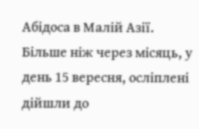Абідоса в Малій Азії.
Більше ніж через місяць, у день 15 вересня, осліплені дійшли до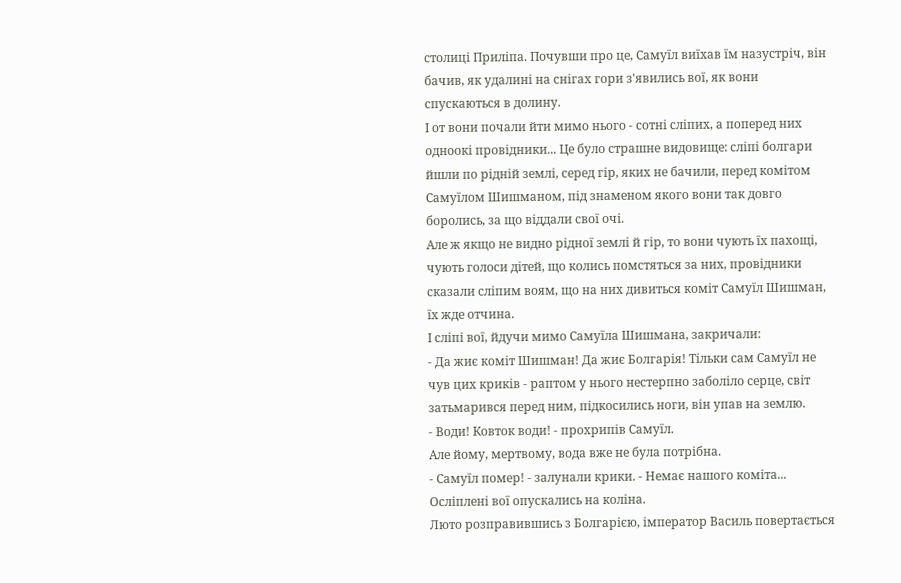столиці Приліпа. Почувши про це, Самуїл виїхав їм назустріч, він бачив, як удалині на снігах гори з'явились вої, як вони спускаються в долину.
І от вони почали йти мимо нього - сотні сліпих, а поперед них одноокі провідники... Це було страшне видовище: сліпі болгари йшли по рідній землі, серед гір, яких не бачили, перед комітом Самуїлом Шишманом, під знаменом якого вони так довго боролись, за що віддали свої очі.
Але ж якщо не видно рідної землі й гір, то вони чують їх пахощі, чують голоси дітей, що колись помстяться за них, провідники сказали сліпим воям, що на них дивиться коміт Самуїл Шишман, їх жде отчина.
І сліпі вої, йдучи мимо Самуїла Шишмана, закричали:
- Да жиє коміт Шишман! Да жиє Болгарія! Тільки сам Самуїл не чув цих криків - раптом у нього нестерпно заболіло серце, світ затьмарився перед ним, підкосились ноги, він упав на землю.
- Води! Ковток води! - прохрипів Самуїл.
Але йому, мертвому, вода вже не була потрібна.
- Самуїл помер! - залунали крики. - Немає нашого коміта...
Осліплені вої опускались на коліна.
Люто розправившись з Болгарією, імператор Василь повертається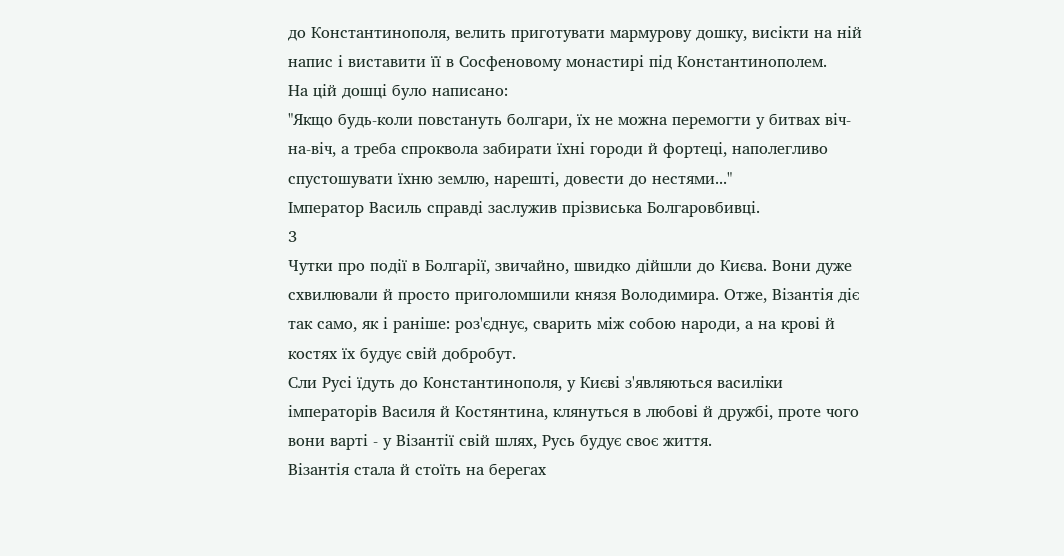до Константинополя, велить приготувати мармурову дошку, висікти на ній напис і виставити її в Сосфеновому монастирі під Константинополем.
На цій дошці було написано:
"Якщо будь-коли повстануть болгари, їх не можна перемогти у битвах віч-на-віч, а треба спроквола забирати їхні городи й фортеці, наполегливо спустошувати їхню землю, нарешті, довести до нестями..."
Імператор Василь справді заслужив прізвиська Болгаровбивці.
3
Чутки про події в Болгарії, звичайно, швидко дійшли до Києва. Вони дуже схвилювали й просто приголомшили князя Володимира. Отже, Візантія діє так само, як і раніше: роз'єднує, сварить між собою народи, а на крові й костях їх будує свій добробут.
Сли Русі їдуть до Константинополя, у Києві з'являються василіки імператорів Василя й Костянтина, клянуться в любові й дружбі, проте чого вони варті - у Візантії свій шлях, Русь будує своє життя.
Візантія стала й стоїть на берегах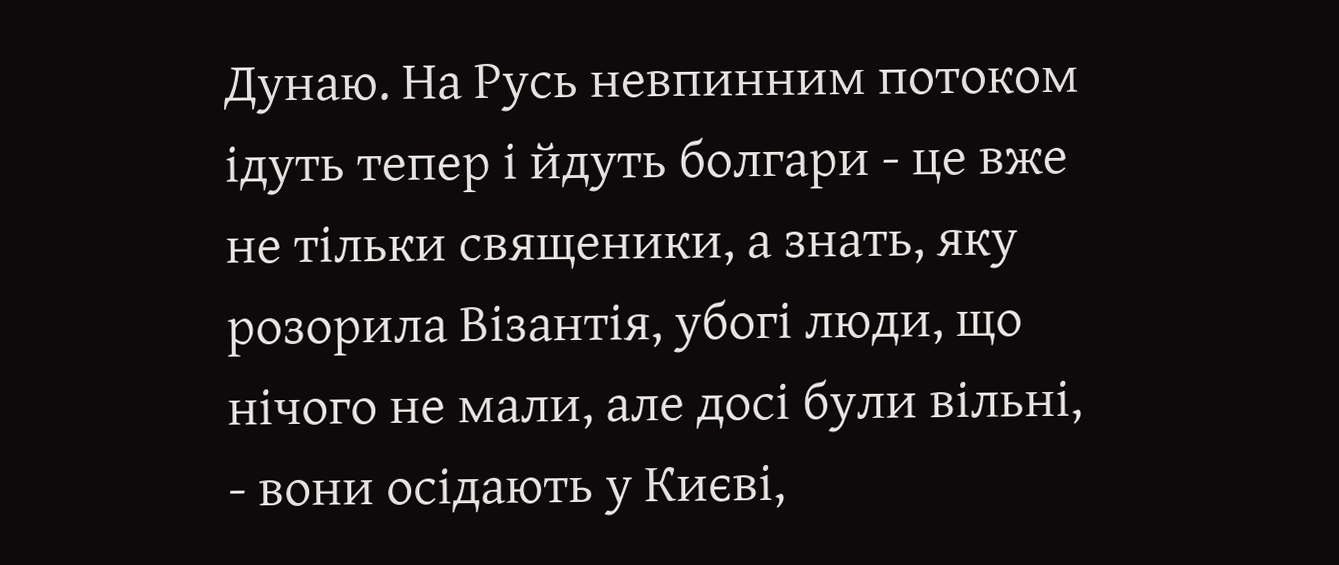Дунаю. На Русь невпинним потоком ідуть тепер і йдуть болгари - це вже не тільки священики, а знать, яку розорила Візантія, убогі люди, що нічого не мали, але досі були вільні, - вони осідають у Києві,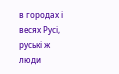в городах і весях Русі, руські ж люди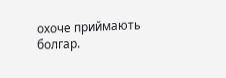охоче приймають болгар.